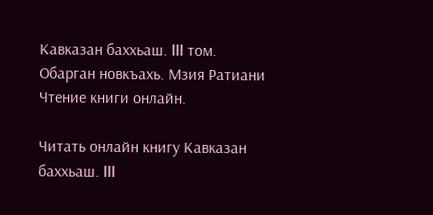Кавказан баххьаш. III том. Обарган новкъахь. Мзия Ратиани
Чтение книги онлайн.

Читать онлайн книгу Кавказан баххьаш. III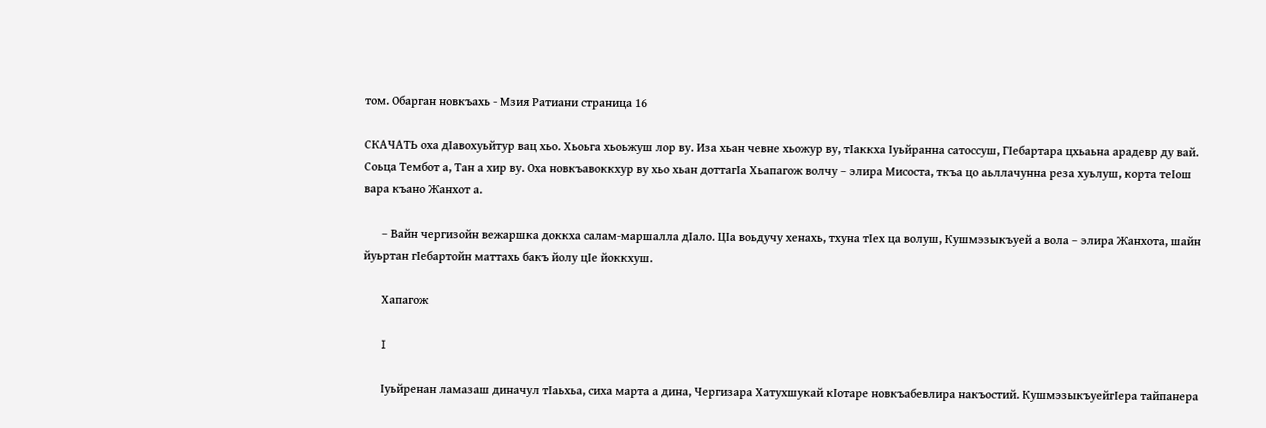том. Обарган новкъахь - Мзия Ратиани страница 16

СКАЧАТЬ оха дIавохуьйтур вац хьо. Хьоьга хьоьжуш лор ву. Иза хьан чевне хьожур ву, тIаккха Iуьйранна сатоссуш, ГIебартара цхьаьна арадевр ду вай. Соьца Тембот а, Тан а хир ву. Оха новкъавоккхур ву хьо хьан доттагIа Хьапагож волчу – элира Мисоста, ткъа цо аьллачунна реза хуьлуш, корта теIош вара къано Жанхот а.

      – Вайн чергизойн вежаршка доккха салам-маршалла дIало. ЦIа воьдучу хенахь, тхуна тIех ца волуш, Кушмэзыкъуей а вола – элира Жанхота, шайн йуьртан гIебартойн маттахь бакъ йолу цIе йоккхуш.

      Хапагож

      I

      Iуьйренан ламазаш диначул тIаьхьа, сиха марта а дина, Чергизара Хатухшукай кIотаре новкъабевлира накъостий. КушмэзыкъуейгIера тайпанера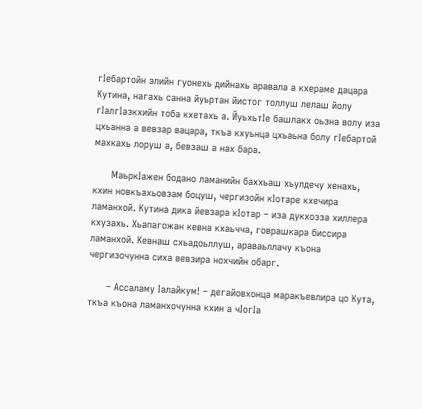гIебартойн элийн гуонехь дийнахь аравала а кхераме дацара Кутина, нагахь санна йуьртан йистог толлуш лелаш йолу гIалгIазкхийн тоба кхетахь а. ЙуьхьтIе башлакх оьзна волу иза цхьанна а вевзар вацара, ткъа кхуьнца цхьаьна болу гIебартой махкахь лоруш а, бевзаш а нах бара.

      МаьркIажен бодано ламанийн баххьаш хьулдечу хенахь, кхин новкъахьовзам боцуш, чергизойн кIотаре кхечира ламанхой. Кутина дика йевзара кIотар – иза дукхозза хиллера кхузахь. Хьапагожан кевна кхаьчча, говрашкара биссира ламанхой. Кевнаш схьадоьллуш, араваьллачу къона чергизочунна сиха вевзира нохчийн обарг.

      – Ассаламу Iалайкум! – дегайовхонца маракъевлира цо Кута, ткъа къона ламанхочунна кхин а чIогIа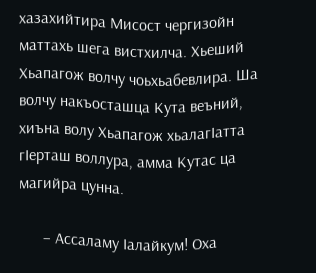хазахийтира Мисост чергизойн маттахь шега вистхилча. Хьеший Хьапагож волчу чоьхьабевлира. Ша волчу накъосташца Кута веъний, хиъна волу Хьапагож хьалагIатта гIерташ воллура, амма Кутас ца магийра цунна.

      – Ассаламу Iалайкум! Оха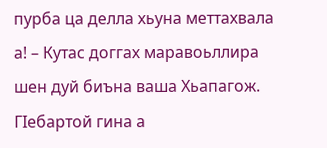пурба ца делла хьуна меттахвала а! – Кутас доггах маравоьллира шен дуй биъна ваша Хьапагож. ГIебартой гина а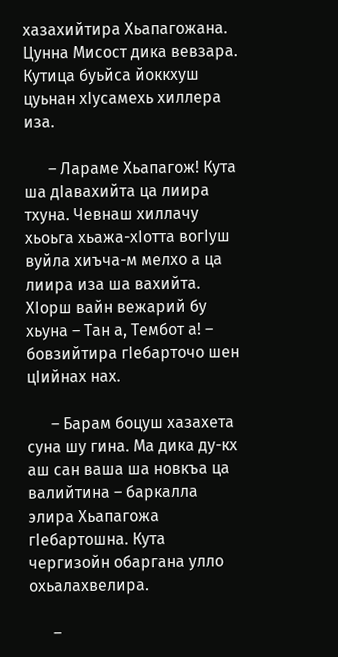хазахийтира Хьапагожана. Цунна Мисост дика вевзара. Кутица буьйса йоккхуш цуьнан хIусамехь хиллера иза.

      – Лараме Хьапагож! Кута ша дIавахийта ца лиира тхуна. Чевнаш хиллачу хьоьга хьажа-хIотта вогIуш вуйла хиъча-м мелхо а ца лиира иза ша вахийта. ХIорш вайн вежарий бу хьуна – Тан а, Тембот а! – бовзийтира гIебарточо шен цIийнах нах.

      – Барам боцуш хазахета суна шу гина. Ма дика ду-кх аш сан ваша ша новкъа ца валийтина – баркалла элира Хьапагожа гIебартошна. Кута чергизойн обаргана улло охьалахвелира.

      –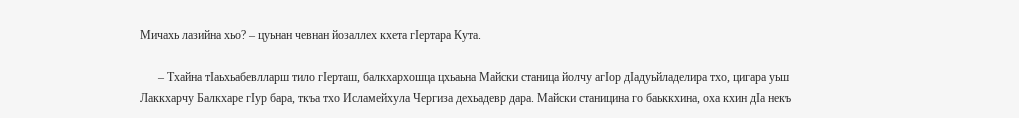Мичахь лазийна хьо? – цуьнан чевнан йозаллех кхета гIертара Кута.

      – Тхайна тIаьхьабевлларш тило гIерташ, балкхархошца цхьаьна Майски станица йолчу агIор дIадуьйладелира тхо, цигара уьш Лаккхарчу Балкхаре гIур бара, ткъа тхо Исламейхула Чергиза дехьадевр дара. Майски станицина го баьккхина, оха кхин дIа некъ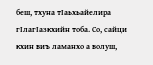беш, тхуна тIаьхьайелира гIлагIазкхийн тоба. Со, сайци кхин виъ ламанхо а волуш,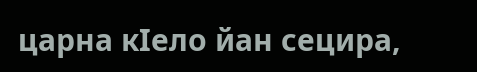царна кIело йан сецира,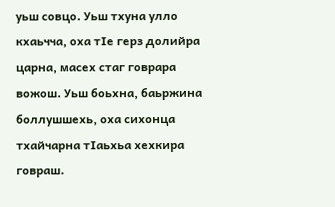уьш совцо. Уьш тхуна улло кхаьчча, оха тIе герз долийра царна, масех стаг говрара вожош. Уьш боьхна, баьржина боллушшехь, оха сихонца тхайчарна тIаьхьа хехкира говраш.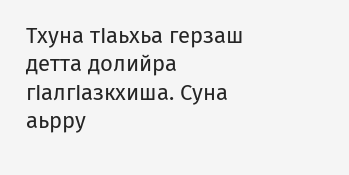Тхуна тIаьхьа герзаш детта долийра гIалгIазкхиша. Суна аьрру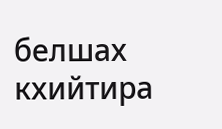белшах кхийтира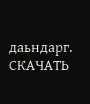даьндарг. СКАЧАТЬ